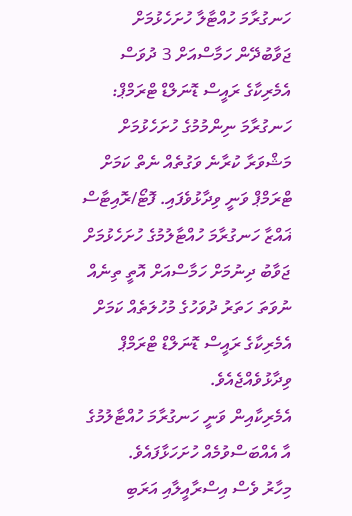ހަނގުރާމަ ހުއްޓާލާ ހުށަހެޅުމަށް ޖަވާބުދޭން ހަމާސްއަށް 3 ދުވަސް
އެމެރިކާގެ ރައީސް ޑޮނަލްޑް ޓްރަމްޕް: ހަނގުރާމަ ނިންމުމުގެ ހުށަހެޅުމަށް މަޝްވަރާ ކުރާނެ ވަގުތެއް ނެތް ކަމަށް ޓްރަމްޕް ވަނީ ވިދާޅުވެފައި. ފޮޓޯ/ރޮއިޓާސް
ޣައްޒާ ހަނގުރާމަ ހުއްޓާލުމުގެ ހުށަހެޅުމަށް ޖަވާބު ދިނުމަށް ހަމާސްއަށް އޮތީ ތިނެއް ނުވަތަ ހަތަރު ދުވަހުގެ މުހުލަތެއް ކަމަށް އެމެރިކާގެ ރައީސް ޑޮނަލްޑް ޓްރަމްޕް ވިދާޅުވެއްޖެއެވެ.
އެމެރިކާއިން ވަނީ ހަނގުރާމަ ހުއްޓާލުމުގެ އާ އެއްބަސްވުމެއް ހުށަހަޅާފައެވެ.
މިހާރު ވެސް އިސްރާއީލާއި އަރަބި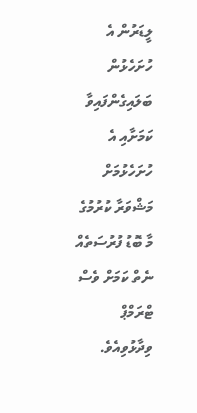ލީޑަރުން އެ ހުށަހެޅުން ބަލައިގެންފައިވާ ކަމަށާއި އެ ހުށަހެޅުމަށް މަޝްވަރާ ކުރުމުގެ މާ ބޮޑު ފުރުސަތެއް ނެތް ކަމަށް ވެސް ޓްރަމްޕް ވިދާޅުވިއެވެ.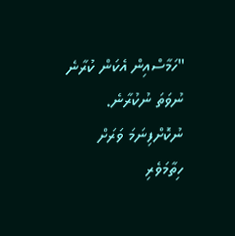"ހަމާސްއިން އެކަން ކުރާނެ ނުވަތަ ނުކުރާނެ. ނުކޮށްފިނަމަ ވަރަށް ހިތާމަވެރި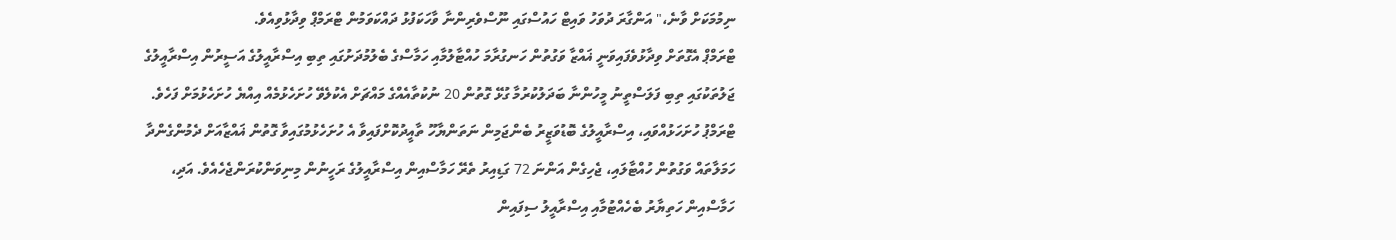ނިމުމަކަށް ވާނެ،" އަންގާރަ ދުވަހު ވައިޓް ހައުސްގައި ނޫސްވެރިންނާ ވާހަކަފުޅު ދައްކަވަމުން ޓްރަމްޕް ވިދާޅުވިއެވެ.
ޓްރަމްޕް އެގޮތަށް ވިދާޅުވެފައިވަނީ ޣައްޒާ ވަގުތުން ހަނގުރާމަ ހުއްޓާލުމާއި ހަމާސްގެ ބެލުމުދަށުގައި ތިބި އިސްރާއީލުގެ އަސީރުން އިސްރާއީލުގެ ޖަލުތަކުގައި ތިބި ފަލަސްތީނު މީހުންނާ ބަދަލުކުރުމާ ގުޅޭ ގޮތުން 20 ނުކުތާއެއްގެ މައްޗަށް އެކުލެވޭ ހުށަހެޅުމެއް އިއްޔެ ހުށަހެޅުމަށް ފަހެވެ.
ޓްރަމްޕު ހުށަހަޅުއްވައި، އިސްރާއީލުގެ ބޮޑުވަޒީރު ބެންޖަމިން ނަތަންޔާހޫ ތާއީދުކޮށްފައިވާ އެ ހުށަހެޅުމުގައިވާ ގޮތުން ޣައްޒާއަށް ދެމުންގެންދާ ހަމަލާތައް ވަގުތުން ހުއްޓާލައި، ޖެހިގެން އަންނަ 72 ގަޑިއިރު ތެރޭ ހަމާސްއިން އިސްރާއީލުގެ ރަހީނުން މިނިވަންކުރަންޖެހެއެވެ. އަދި، ހަމާސްއިން ހަތިޔާރު ބެހެއްޓުމާއި އިސްރާއީލު ސިފައިން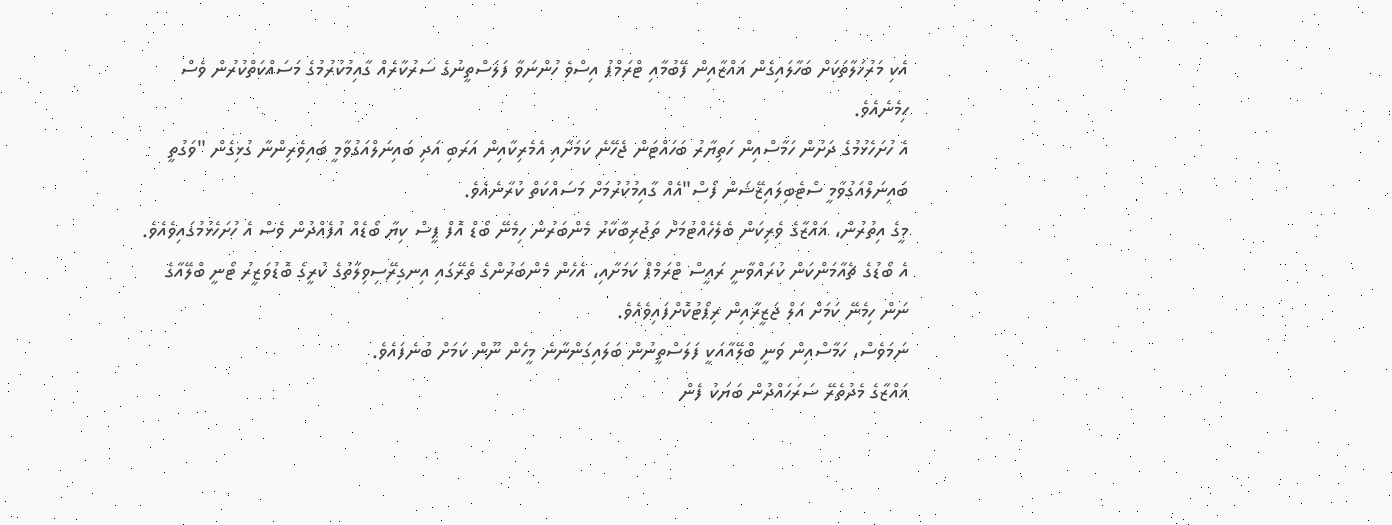އެކި މަރުހަލާތަކަށް ބަހާލައިގެން ޣައްޒާއިން ފޭބުމާއި ޓްރަމްޕު އިސްވެ ހުންނަވާ ފަލަސްތީނުގެ ސަރުކާރެއް ގާއިމުކުރުމުގެ މަސައްކަތްކުރުން ވެސް ހިމެނެއެވެ.
އެ ހުށަހެޅުމުގެ ދަށުން ހަމާސްއިން ހަތިޔާރު ބަހައްޓަން ޖެހޭނެ ކަމަށާއި އެމެރިކާއިން އަރަބި އަދި ބައިނަލްއަގުވާމީ ބައިވެރިންނާ ގުޅިގެން "ވަގުތީ ބައިނަލްއަގުވާމީ ސްޓެބިލައިޒޭޝަން ފޯސް"އެއް ގާއިމުކުރުމަށް މަސައްކަތް ކުރާނެއެވެ.
މީގެ އިތުރުން، ޣައްޒާގެ ވެރިކަން ބެލެހެއްޓުމަށް ތަޖުރިބާކާރު މެންބަރުން ހިމެނޭ ބޯޑް އޮފް ޕީސް ކިޔާ ބޯޑެއް އުފެއްދުން ވެސް އެ ހުށަހެޅުމުގައިވެއެވެ. އެ ބޯޑުގެ ޗެއާމަންކަން ކުރައްވާނީ ރައީސް ޓްރަމްޕް ކަމަށާއި، އެހެން މެންބަރުންގެ ތެރޭގައި އިނގިރޭސިވިލާތުގެ ކުރީގެ ބޮޑުވަޒީރު ޓޯނީ ބްލޭއާގެ ނަން ހިމެނޭ ކަމަށް އަލް ޖަޒީރާއިން ރިޕޯޓުކޮށްފައިވެއެވެ.
ނަމަވެސް، ހަމާސްއިން ވަނީ ބްލޭއާއަކީ ފަލަސްތީނުން ބަލައިގަންނާނެ މީހެން ނޫން ކަމަށް ބުނެފައެވެ.
ޣައްޒާގެ މެދުތެރޭ ސަރަހައްދުން ބަޔަކު ފެން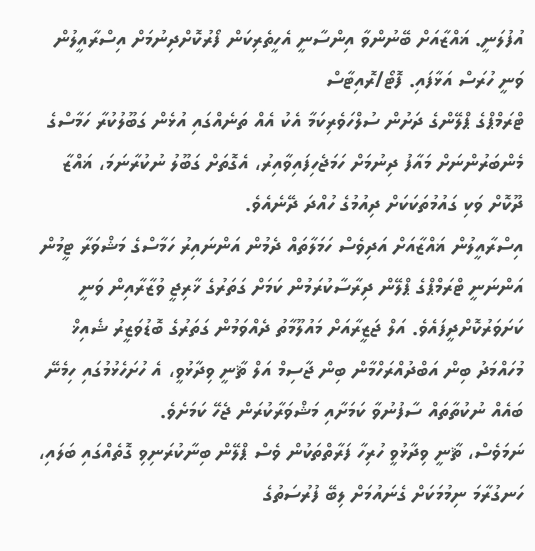އުފުލަނީ. ޣައްޒާއަށް ބޭނުންވާ އިންސާނީ އެހީތެރިކަން ފޯރުކޮށްދިނުމަށް އިސްރާއީލުން ވަނީ ހުރަސް އަޅާފައި. ފޮޓޯ/ރޮއިޓާސް
ޓްރަމްޕްގެ ޕްލޭންގެ ދަށުން ސުލްހަވެރިކަމާ އެކު އެއް ތަނެއްގައި އުޅެން ގަބޫލުކުރާ ހަމާސްގެ މެންބަރުންނަށް މައާފު ދިނުމަށް ހަމަޖެހިފައިވާއިރު، އެގޮތަށް ގަބޫލު ނުކުރާނަމަ، ޣައްޒާ ދޫކޮށް ވަކި ގައުމުތަކަކަށް ދިއުމުގެ ހުއްދަ ދޭނެއެވެ.
އިސްރާއީލުން ޣައްޒާއަށް އަދިވެސް ހަމަލާތައް ދެމުން އަންނައިރު ހަމާސްގެ މަޝްވަރާ ޓީމުން އަންނަނީ ޓްރަމްޕްގެ ޕްލޭން ދިރާސާކުރަމުން ކަމަށް ގަތަރުގެ ޚާރިޖީ ވުޒާރާއިން ވަނީ ކަށަވަރުކޮށްދީފައެވެ. އަލް ޖަޒީރާއަށް މައުލޫމާތު ދެއްވަމުން ގަތަރުގެ ބޮޑުވަޒީރު ޝެއިޚް މުހައްމަދު ބިން އަބްދުއްރަހްމާން ބިން ޖާސިމް އަލް ޘާނީ ވިދާޅުވީ، އެ ހުށަހެޅުމުގައި ހިމެނޭ ބައެއް ނުކުތާތައް ސާފުނުވާ ކަމަށާއި މަޝްވަރާކުރަން ޖެހޭ ކަމަށެވެ.
ނަމަވެސް، ޘާނީ ވިދާޅުވީ ހުރިހާ ފަރާތްތަކުން ވެސް ޕްލޭން ބިނާކުރަނިވި ގޮތެއްގައި ބަލައި، ހަނގުރާމަ ނިމުމަކަށް ގެނައުމަށް ލިބޭ ފުރުސަތުގެ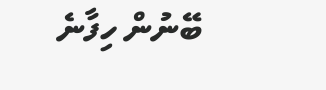ބޭނުން ހިފާނެ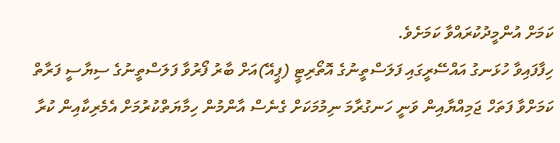ކަމަށް އުންމީދުކުރައްވާ ކަމަށެވެ.
ހިފާފައިވާ ހުޅަނގު އައްސޭރީގައި ފަލަސްތީނުގެ އޮތޯރިޓީ (ޕީއޭ)އަށް ބާރު ފޯރުވާ ފަލަސްތީނުގެ ސިޔާސީ ފަރާތް ކަމަށްވާ ފަތަހް ޖަމިއްޔާއިން ވަނީ ހަނގުރާމަ ނިމުމަކަށް ގެނެސް އާންމުން ހިމާޔަތްކުރުމަށް އެމެރިކާއިން ކުރާ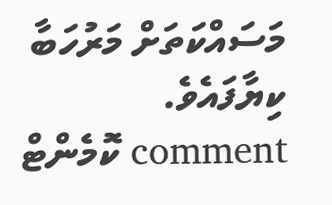މަސައްކަތަށް މަރުހަބާ ކިޔާފައެވެ.
comment ކޮމެންޓް